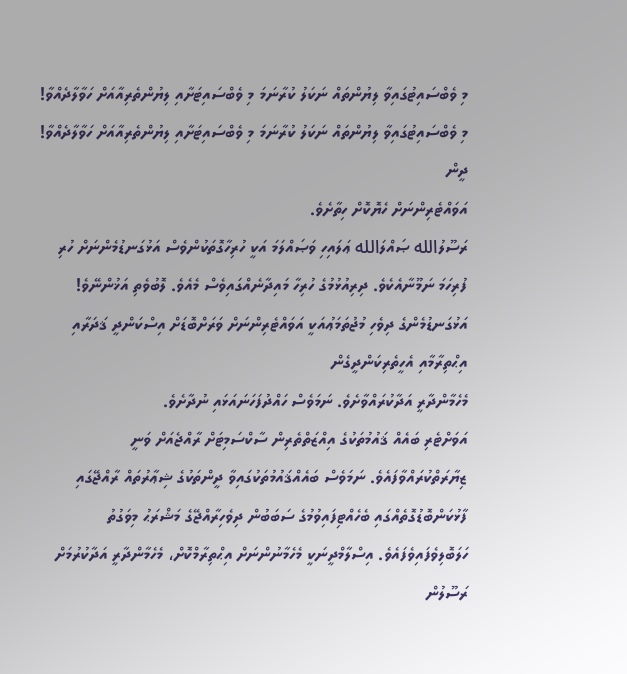މި ވެބްސައިޓުގައިވާ ލިޔުންތައް ނަކަލު ކުރާނަމަ މި ވެބްސައިޓަށާއި ލިޔުންތެރިއާއަށް ހަވާލާދެއްވާ!
މި ވެބްސައިޓުގައިވާ ލިޔުންތައް ނަކަލު ކުރާނަމަ މި ވެބްސައިޓަށާއި ލިޔުންތެރިއާއަށް ހަވާލާދެއްވާ!
ދީން
އަވައްޓެރިންނަށް ހެޔޮކޮށް ހިތާށެވެ.
ރަސޫލުالله ޞައްލަالله ޢަލައިހި ވަޞައްލަމަ އަކީ ހުރިހާގޮތަކުންވެސް އަޅުގަނޑުމެންނަށް ހުރި ފުރިހަމަ ނަމޫނާއެކެވެ. ދިރިއުޅުމުގެ ހުރިހާ މައިދާނެއްގައިވެސް މެއެވެ. ލޮބުވެތި އަޚުންނޭވެ! އަޅުގަނޑުމެންގެ ދިވެހި މުޖުތަމަޢުއަކީ އަވައްޓެރިންނަށް ވަރަށްބޮޑަށް އިސްކަންދީ ޤަދަރާއި އިޙްތިރާމާއި އެހީތެރިކަންދީގެން
މެހެމާންދާރީ އަދާކުރައްވާށެވެ. ނަމަވެސް ހައްދުފަހަނައަޅައި ނުދާށެވެ.
އަވަށްޓެރި ބައެއް ޤައުމުތަކުގެ އިއްޒަތްތެރިން ސާކްސަމިޓަށް ރާއްޖެއަށް ވަނީ ޒިޔާރަތްކުރައްވާފައެވެ. ނަމަވެސް ބައެއްޤައުމުތަކުގައިވާ ދީންތަކުގެ ޝިޢާރުތައް ރާއްޖޭގައި ފާޅުކަންބޮޑުގޮތެއްގައި ބެހެއްޓިފައިވުމުގެ ސަބަބުން ދިވެހިރާއްޖޭގެ މަޝްރަޙު މިވަގުތު ހަލަބޮލިވެފައިވެފައެވެ. އިސްލާމްދީނަކީ މެހެމާނުންނަށް އިޙްތިރާމްކޮށް، މެހެމާންދާރީ އަދާކުރުމަށް
ރަސޫލުން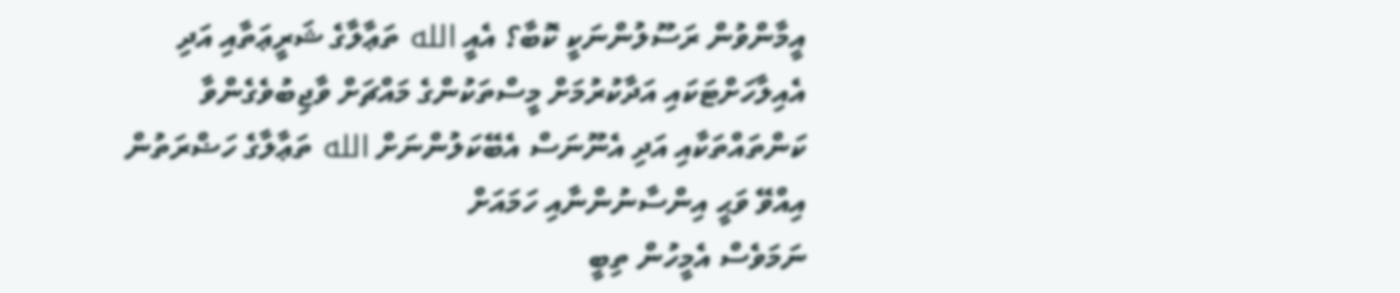އީމާންވުން ރަސޫލުންނަކީ ކޮބާ؟ އެއީ الله ތަޢާލާގެ ޝަރީޢަތާއި އަދި އެއިލާހަށްޓަކައި އަދާކުރުމަށް މީސްތަކުންގެ މައްޗަށް ވާޖިބުވެގެންވާ ކަންތައްތަކާއި އަދި އެނޫނަސް އެބޭކަލުންނަށް الله ތަޢާލާގެ ހަޟްރަތުން އިއްވޭ ވަޙީ އިންސާނުންނާއި ހަމައަށް
ނަމަވެސް އެމީހުން ތިބީ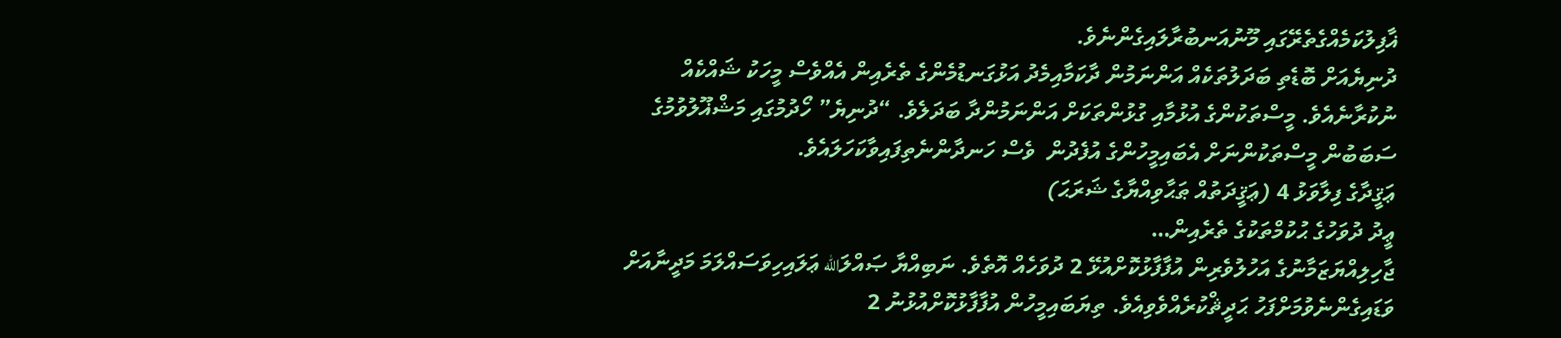ޣާފިލުކަމެއްގެތެރޭގައި މޫނުއަނބުރާލައިގެންނެވެ.
ދުނިޔެއަށް ބޮޑެތި ބަދަލުތަކެއް އަންނަމުން ދާކަމާއިމެދު އަޅުގަނޑުމެންގެ ތެރެއިން އެއްވެސް މީހަކު ޝައްކެއް ނުކުރާނެއެވެ. މީސްތަކުންގެ އުޅުމާއި ގުޅުންތަކަށް އަންނަމުންދާ ބަދަލެވެ. “ދުނިޔެ” ހޯދުމުގައި މަޝްޣޫލުވުމުގެ ސަބަބުން މީސްތަކުންނަށް އެބައިމީހުންގެ އުފެދުން  ވެސް ހަނދާންނެތިފައިވާކަހަލައެވެ.
ޢަޤީދާގެ ފިލާވަޅު 4 (ޢަޤީދަތުއް ޠަޙާވިއްޔާގެ ޝަރަޙަ)
ޢީދު ދުވަހުގެ ޙުކުމްތަކުގެ ތެރެއިން…
ޖާހިލިއްޔަޒަމާނުގެ އަހުލުވެރިން އުފާފާޅުކޮށްއުޅޭ 2 ދުވަހެއް އޮތެވެ. ނަބިއްޔާ ޞައްލަالله ޢަލައިހިވަސައްލަމަ މަދީނާއަށް ވަޑައިގެންނެވުމަށްފަހު ޙަދީޘްކުރެއްވެވިއެވެ. ތިޔަބައިމީހުން އުފާފާޅުކޮށްއުޅުނު 2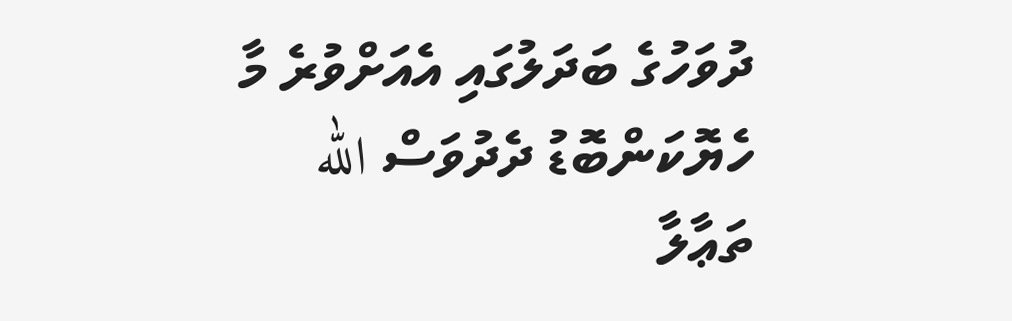ދުވަހުގެ ބަދަލުގައި އެއަށްވުރެ މާ ހެޔޮކަންބޮޑު ދެދުވަސް الله ތަޢާލާ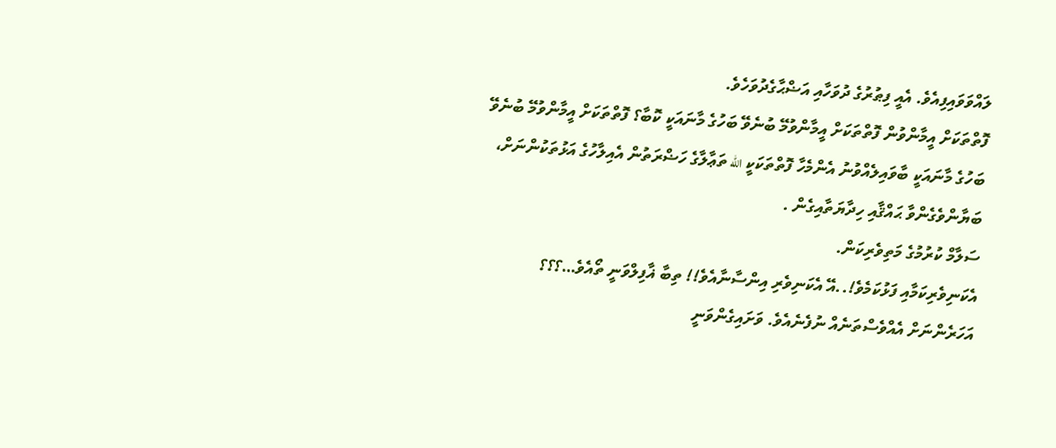ލައްވަވައިފިއެވެ. އެއީ ފިޠުރުގެ ދުވަހާއި އަޟްޙާގެދުވަހެވެ.
ފޮތްތަކަށް އީމާންވުން ފޮތްތަކަށް އީމާންވުމޭ ބުނެވޭ ބަހުގެ މާނައަކީ ކޮބާ؟ ފޮތްތަކަށް އީމާންވުމޭ ބުނެވޭ ބަހުގެ މާނައަކީ ބާވައިލެއްވުނު އެންމެހާ ފޮތްތަކަކީ الله ތަޢާލާގެ ހަޟްރަތުން އެއިލާހުގެ އަޅުތަކުންނަށް، ބަޔާންވެގެންވާ ޙައްޤާއި ހިދާޔަތާއިގެން .
ސަލާމް ކުރުމުގެ މަތިވެރިކަން.
އެކަނިވެރިކަމާއި ފަޅުކަމެވެ!..އޭ އެކަނިވެރި އިންސާނާއެވެ!! ތިބާ ޣާފިލްވަނީ ތޯއެވެ…؟؟؟
އަހަރެންނަށް އެއްވެސްތަނެއް ނުފެނެއެވެ. ވަށައިގެންވަނީ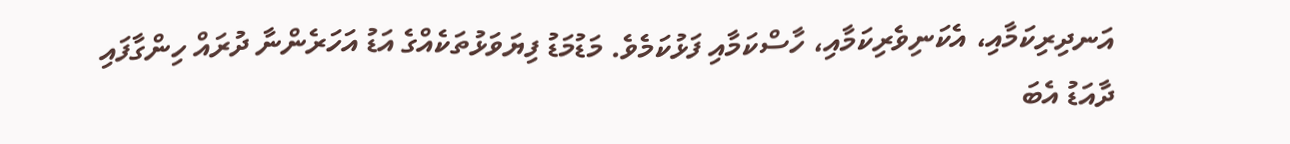އަނދިރިކަމާއި، އެކަނިވެރިކަމާއި، ހާސްކަމާއި ފަޅުކަމެވެ. މަޑުމަޑު ފިޔަވަޅުތަކެއްގެ އަޑު އަހަރެންނާ ދުރައް ހިންގާފައި ދާއަޑު އެބަ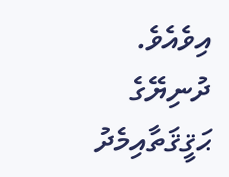އިވެއެވެ.
ދުނިޔޭގެ ޙަޤީޤަތާއިމެދު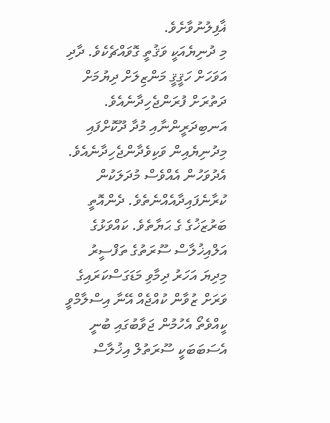ޣާފިލުނުވާށެވެ.
މި ދުނިޔެއަކީ ވަޤުތީ ގޮވައްޗެކެވެ. ދާދި އަވަހަށް ހަޤީޤީ މަންޒިލަށް ދިޔުމަށް ދަތުރަށް ފުރަންޖެހިދާނެއެވެ. އަނބިދަރީންނާއި މުދާ ދޫކޮށްފައި މިދުނިޔެއިން ވަކިވެދާންޖެހިދާނެއެވެ. އެދުވަހުން އެއްވެސް މުދަލަކުން ކުރާނެފައިދާއެއްނެތެވެ. ދެންއޮތީ ބަރުޒަޚުގެ ގެ ޙަޔާތެވެ. ކައްވަޅުގެ
އަލްއިޚުލާސް ސޫރަތުގެ ތަފްސީރު
މިދިޔަ އަހަރު ދިމާވި މަޑަގަސްކަރައިގެ ވަރަށް ޒުވާން ކުއްޖެއް އޭނާ އިސްލާމްވީ ކީއްވެތޯ އެހުމުން ޖަވާބުގައި ބުނީ އެސަބަބަކީ ސޫރަތުލް އިޚުލާސް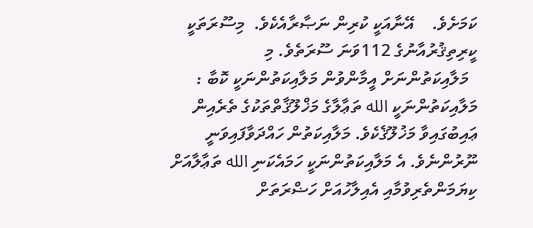ކަމަށެވެ.    އޭނާއަކީ ކުރިން ނަޞާރާއެކެވެ.  މިސޫރަތަކީ ކީރިތިޤުރުއާނުގެ 112ވަނަ ސޫރަތެވެ. މި
  މަލާއިކަތުންނަށް އީމާންވުން މަލާއިކަތުންނަކީ ކޮބާ : މަލާއިކަތުންނަކީ الله ތަޢާލާގެ މަޚްލޫޤާތްތަކުގެ ތެރެއިން ޢައިބުގައިވާ މަޚުލޫޤެކެވެ. މަލާއިކަތުން ހައްދަވާފައިވަނީ ނޫރުންނެވެ. އެ މަލާއިކަތުންނަކީ ހަމައެކަނި الله ތަޢާލާއަށް ކިޔަމަންތެރިވުމާއި އެއިލާހުއަށް ހަޟްރަތަށް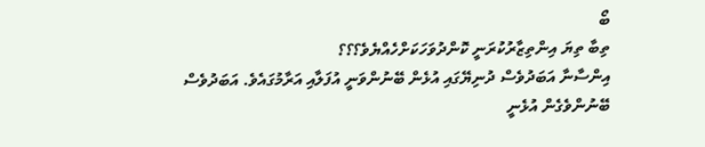ބޯ
ތިބާ ތިޔަ އިންތިޒާރުކުރަނީ ކޮންދުވަހަކަށްހެއްޔެވެ؟؟؟
އިންސާނާ އަބަދުވެސް ދުނިޔޭގައި އުޅެން ބޭނުންވަނީ އުފަލާއި އަރާމުގައެވެ. އަބަދުވެސް ބޭނުންވެގެން އުޅެނީ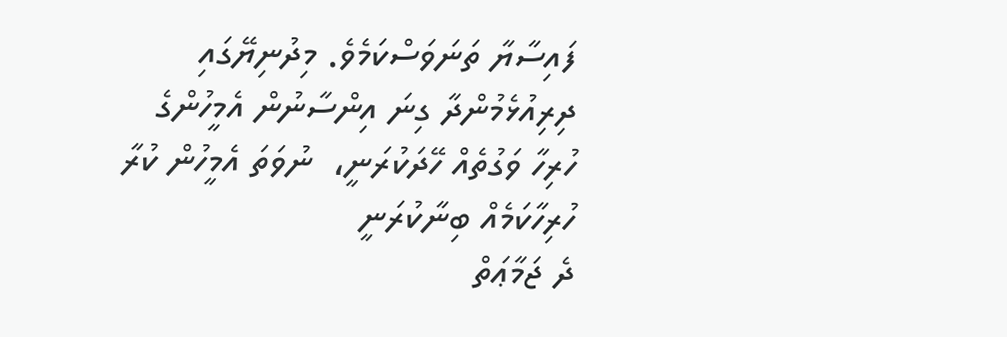ފައިސާޔާ ތަނަވަސްކަމެވެ. މިދުނިޔޭގައި  ދިރިއުޅެމުންދާ ގިނަ އިންސާނުން އެމީހުންގެ  ހުރިހާ ވަގުތެއް ހޭދަކުރަނީ،  ނުވަތަ އެމީހުން ކުރާ ހުރިހާކަމެއް ބިނާކުރަނީ
ދެ ޖަމާޢަތް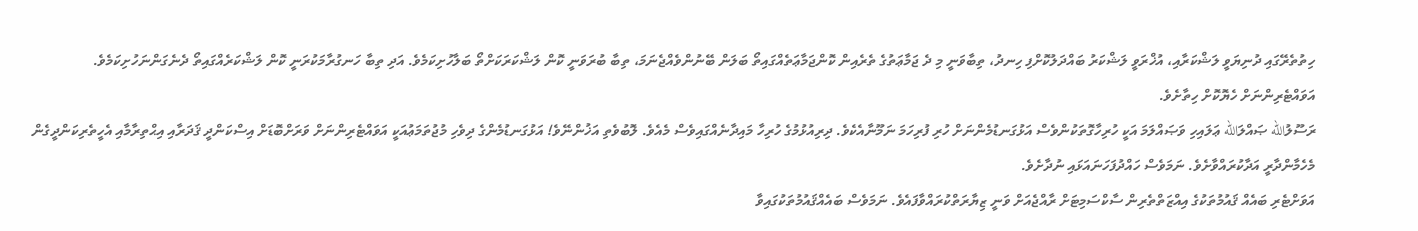ހިތުތެރޭގައި ދުނިޔަވީ ލަޝްކަރާއި، އުޚްރަވީ ލަޝްކަރު ބައްދަލުކޮށްފި ހިނދު، ތިބާވަނީ މި ދެ ޖަމާޢަތުގެ ތެރެއިން ކޮންޖަމާޢަތެއްގައިތޯ ބަލަން ބޭނުންވެއްޖެނަމަ، ތިބާ ބުރަވަނީ ކޮން ލަޝްކަރަކަށްތޯ ބަލާހުށިކަމެވެ. އަދި ތިބާ ހަނގުރާމަކުރަނީ ކޮން ލަޝްކަރެއްގައިތޯ ދެނެގަންނަހުށިކަމެވެ.
އަވައްޓެރިންނަށް ހެޔޮކޮށް ހިތާށެވެ.
ރަސޫލުالله ޞައްލަالله ޢަލައިހި ވަޞައްލަމަ އަކީ ހުރިހާގޮތަކުންވެސް އަޅުގަނޑުމެންނަށް ހުރި ފުރިހަމަ ނަމޫނާއެކެވެ. ދިރިއުޅުމުގެ ހުރިހާ މައިދާނެއްގައިވެސް މެއެވެ. ލޮބުވެތި އަޚުންނޭވެ! އަޅުގަނޑުމެންގެ ދިވެހި މުޖުތަމަޢުއަކީ އަވައްޓެރިންނަށް ވަރަށްބޮޑަށް އިސްކަންދީ ޤަދަރާއި އިޙްތިރާމާއި އެހީތެރިކަންދީގެން
މެހެމާންދާރީ އަދާކުރައްވާށެވެ. ނަމަވެސް ހައްދުފަހަނައަޅައި ނުދާށެވެ.
އަވަށްޓެރި ބައެއް ޤައުމުތަކުގެ އިއްޒަތްތެރިން ސާކްސަމިޓަށް ރާއްޖެއަށް ވަނީ ޒިޔާރަތްކުރައްވާފައެވެ. ނަމަވެސް ބައެއްޤައުމުތަކުގައިވާ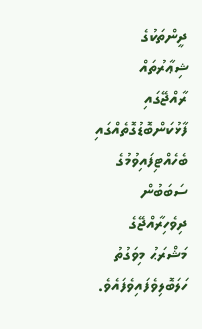ދީންތަކުގެ ޝިޢާރުތައް ރާއްޖޭގައި ފާޅުކަންބޮޑުގޮތެއްގައި ބެހެއްޓިފައިވުމުގެ ސަބަބުން ދިވެހިރާއްޖޭގެ މަޝްރަޙު މިވަގުތު ހަލަބޮލިވެފައިވެފައެވެ.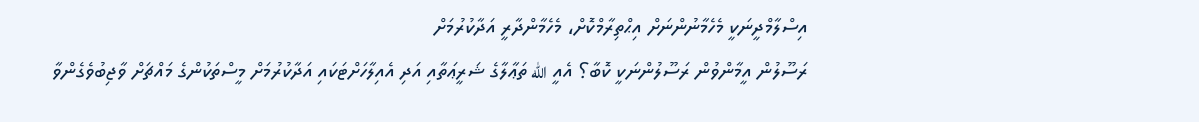އިސްލާމްދީނަކީ މެހެމާނުންނަށް އިޙްތިރާމްކޮށް، މެހެމާންދާރީ އަދާކުރުމަށް
ރަސޫލުން އީމާންވުން ރަސޫލުންނަކީ ކޮބާ؟ އެއީ الله ތަޢާލާގެ ޝަރީޢަތާއި އަދި އެއިލާހަށްޓަކައި އަދާކުރުމަށް މީސްތަކުންގެ މައްޗަށް ވާޖިބުވެގެންވާ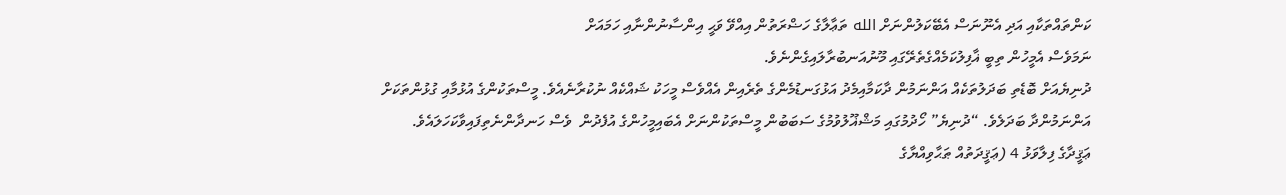ކަންތައްތަކާއި އަދި އެނޫނަސް އެބޭކަލުންނަށް الله ތަޢާލާގެ ހަޟްރަތުން އިއްވޭ ވަޙީ އިންސާނުންނާއި ހަމައަށް
ނަމަވެސް އެމީހުން ތިބީ ޣާފިލުކަމެއްގެތެރޭގައި މޫނުއަނބުރާލައިގެންނެވެ.
ދުނިޔެއަށް ބޮޑެތި ބަދަލުތަކެއް އަންނަމުން ދާކަމާއިމެދު އަޅުގަނޑުމެންގެ ތެރެއިން އެއްވެސް މީހަކު ޝައްކެއް ނުކުރާނެއެވެ. މީސްތަކުންގެ އުޅުމާއި ގުޅުންތަކަށް އަންނަމުންދާ ބަދަލެވެ. “ދުނިޔެ” ހޯދުމުގައި މަޝްޣޫލުވުމުގެ ސަބަބުން މީސްތަކުންނަށް އެބައިމީހުންގެ އުފެދުން  ވެސް ހަނދާންނެތިފައިވާކަހަލައެވެ.
ޢަޤީދާގެ ފިލާވަޅު 4 (ޢަޤީދަތުއް ޠަޙާވިއްޔާގެ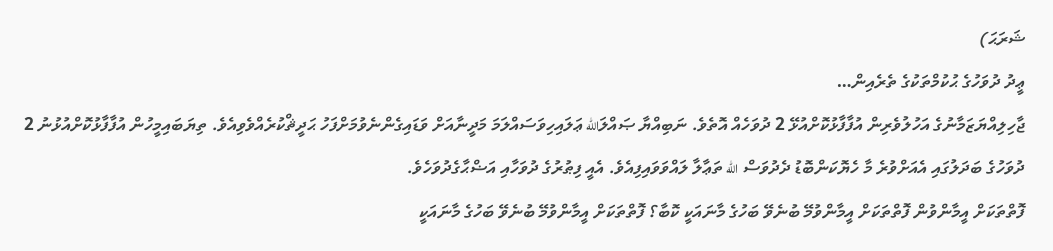ޝަރަޙަ)
ޢީދު ދުވަހުގެ ޙުކުމްތަކުގެ ތެރެއިން…
ޖާހިލިއްޔަޒަމާނުގެ އަހުލުވެރިން އުފާފާޅުކޮށްއުޅޭ 2 ދުވަހެއް އޮތެވެ. ނަބިއްޔާ ޞައްލަالله ޢަލައިހިވަސައްލަމަ މަދީނާއަށް ވަޑައިގެންނެވުމަށްފަހު ޙަދީޘްކުރެއްވެވިއެވެ. ތިޔަބައިމީހުން އުފާފާޅުކޮށްއުޅުނު 2 ދުވަހުގެ ބަދަލުގައި އެއަށްވުރެ މާ ހެޔޮކަންބޮޑު ދެދުވަސް الله ތަޢާލާ ލައްވަވައިފިއެވެ. އެއީ ފިޠުރުގެ ދުވަހާއި އަޟްޙާގެދުވަހެވެ.
ފޮތްތަކަށް އީމާންވުން ފޮތްތަކަށް އީމާންވުމޭ ބުނެވޭ ބަހުގެ މާނައަކީ ކޮބާ؟ ފޮތްތަކަށް އީމާންވުމޭ ބުނެވޭ ބަހުގެ މާނައަކީ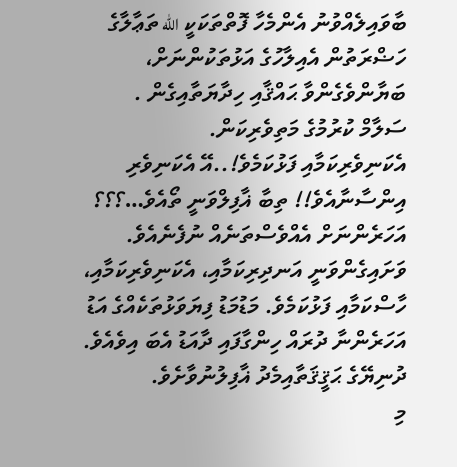ބާވައިލެއްވުނު އެންމެހާ ފޮތްތަކަކީ الله ތަޢާލާގެ ހަޟްރަތުން އެއިލާހުގެ އަޅުތަކުންނަށް، ބަޔާންވެގެންވާ ޙައްޤާއި ހިދާޔަތާއިގެން .
ސަލާމް ކުރުމުގެ މަތިވެރިކަން.
އެކަނިވެރިކަމާއި ފަޅުކަމެވެ!..އޭ އެކަނިވެރި އިންސާނާއެވެ!! ތިބާ ޣާފިލްވަނީ ތޯއެވެ…؟؟؟
އަހަރެންނަށް އެއްވެސްތަނެއް ނުފެނެއެވެ. ވަށައިގެންވަނީ އަނދިރިކަމާއި، އެކަނިވެރިކަމާއި، ހާސްކަމާއި ފަޅުކަމެވެ. މަޑުމަޑު ފިޔަވަޅުތަކެއްގެ އަޑު އަހަރެންނާ ދުރައް ހިންގާފައި ދާއަޑު އެބަ އިވެއެވެ.
ދުނިޔޭގެ ޙަޤީޤަތާއިމެދު ޣާފިލުނުވާށެވެ.
މި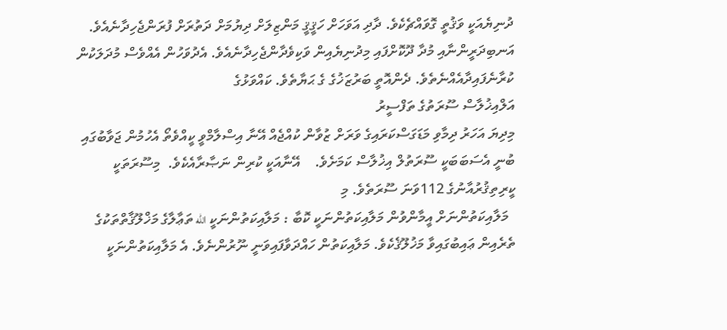ދުނިޔެއަކީ ވަޤުތީ ގޮވައްޗެކެވެ. ދާދި އަވަހަށް ހަޤީޤީ މަންޒިލަށް ދިޔުމަށް ދަތުރަށް ފުރަންޖެހިދާނެއެވެ. އަނބިދަރީންނާއި މުދާ ދޫކޮށްފައި މިދުނިޔެއިން ވަކިވެދާންޖެހިދާނެއެވެ. އެދުވަހުން އެއްވެސް މުދަލަކުން ކުރާނެފައިދާއެއްނެތެވެ. ދެންއޮތީ ބަރުޒަޚުގެ ގެ ޙަޔާތެވެ. ކައްވަޅުގެ
އަލްއިޚުލާސް ސޫރަތުގެ ތަފްސީރު
މިދިޔަ އަހަރު ދިމާވި މަޑަގަސްކަރައިގެ ވަރަށް ޒުވާން ކުއްޖެއް އޭނާ އިސްލާމްވީ ކީއްވެތޯ އެހުމުން ޖަވާބުގައި ބުނީ އެސަބަބަކީ ސޫރަތުލް އިޚުލާސް ކަމަށެވެ.    އޭނާއަކީ ކުރިން ނަޞާރާއެކެވެ.  މިސޫރަތަކީ ކީރިތިޤުރުއާނުގެ 112ވަނަ ސޫރަތެވެ. މި
  މަލާއިކަތުންނަށް އީމާންވުން މަލާއިކަތުންނަކީ ކޮބާ : މަލާއިކަތުންނަކީ الله ތަޢާލާގެ މަޚްލޫޤާތްތަކުގެ ތެރެއިން ޢައިބުގައިވާ މަޚުލޫޤެކެވެ. މަލާއިކަތުން ހައްދަވާފައިވަނީ ނޫރުންނެވެ. އެ މަލާއިކަތުންނަކީ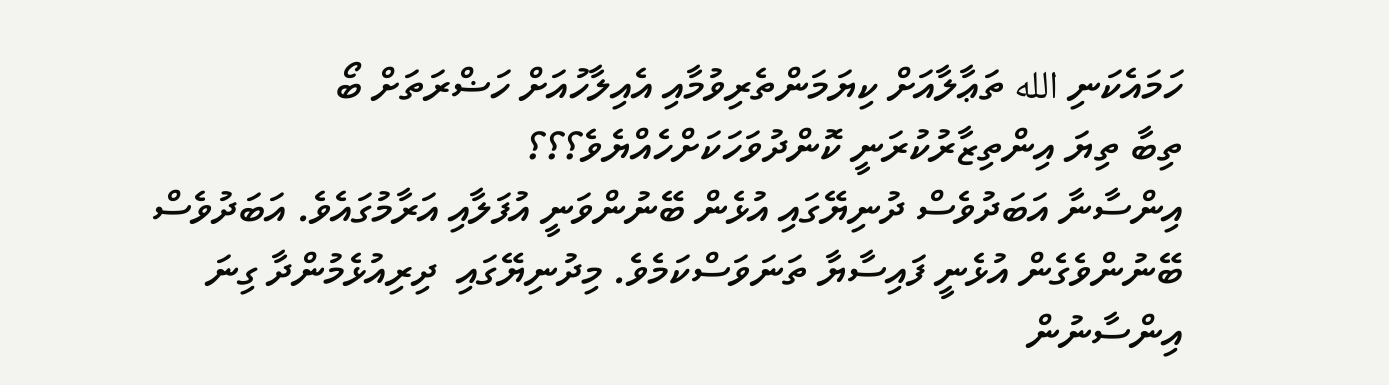ހަމައެކަނި الله ތަޢާލާއަށް ކިޔަމަންތެރިވުމާއި އެއިލާހުއަށް ހަޟްރަތަށް ބޯ
ތިބާ ތިޔަ އިންތިޒާރުކުރަނީ ކޮންދުވަހަކަށްހެއްޔެވެ؟؟؟
އިންސާނާ އަބަދުވެސް ދުނިޔޭގައި އުޅެން ބޭނުންވަނީ އުފަލާއި އަރާމުގައެވެ. އަބަދުވެސް ބޭނުންވެގެން އުޅެނީ ފައިސާޔާ ތަނަވަސްކަމެވެ. މިދުނިޔޭގައި  ދިރިއުޅެމުންދާ ގިނަ އިންސާނުން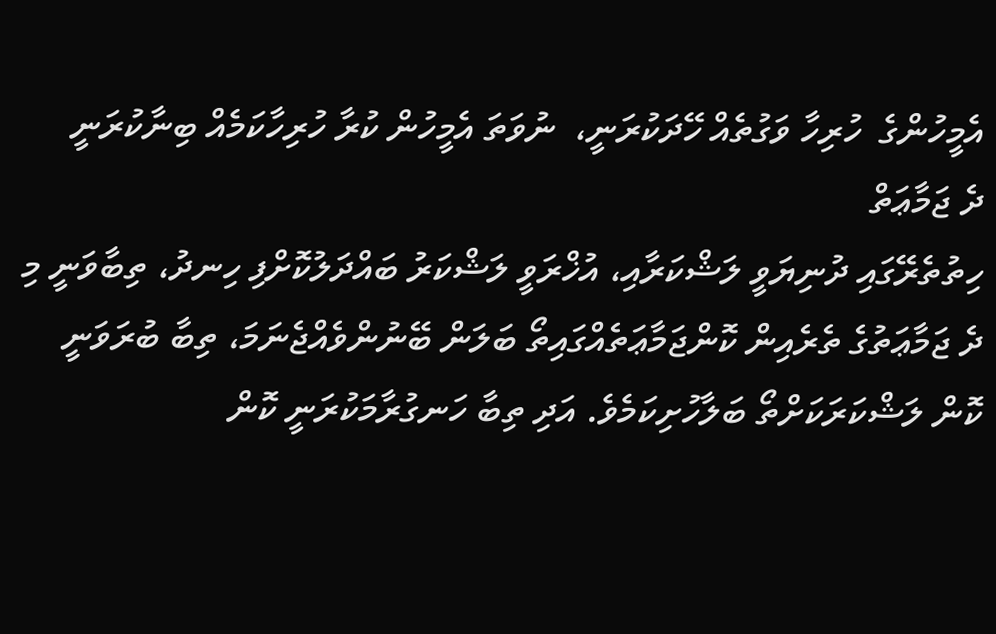އެމީހުންގެ  ހުރިހާ ވަގުތެއް ހޭދަކުރަނީ،  ނުވަތަ އެމީހުން ކުރާ ހުރިހާކަމެއް ބިނާކުރަނީ
ދެ ޖަމާޢަތް
ހިތުތެރޭގައި ދުނިޔަވީ ލަޝްކަރާއި، އުޚްރަވީ ލަޝްކަރު ބައްދަލުކޮށްފި ހިނދު، ތިބާވަނީ މި ދެ ޖަމާޢަތުގެ ތެރެއިން ކޮންޖަމާޢަތެއްގައިތޯ ބަލަން ބޭނުންވެއްޖެނަމަ، ތިބާ ބުރަވަނީ ކޮން ލަޝްކަރަކަށްތޯ ބަލާހުށިކަމެވެ. އަދި ތިބާ ހަނގުރާމަކުރަނީ ކޮން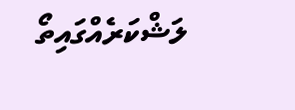ލަޝްކަރެއްގައިތޯ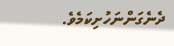ދެނެގަންނަހުށިކަމެވެ.